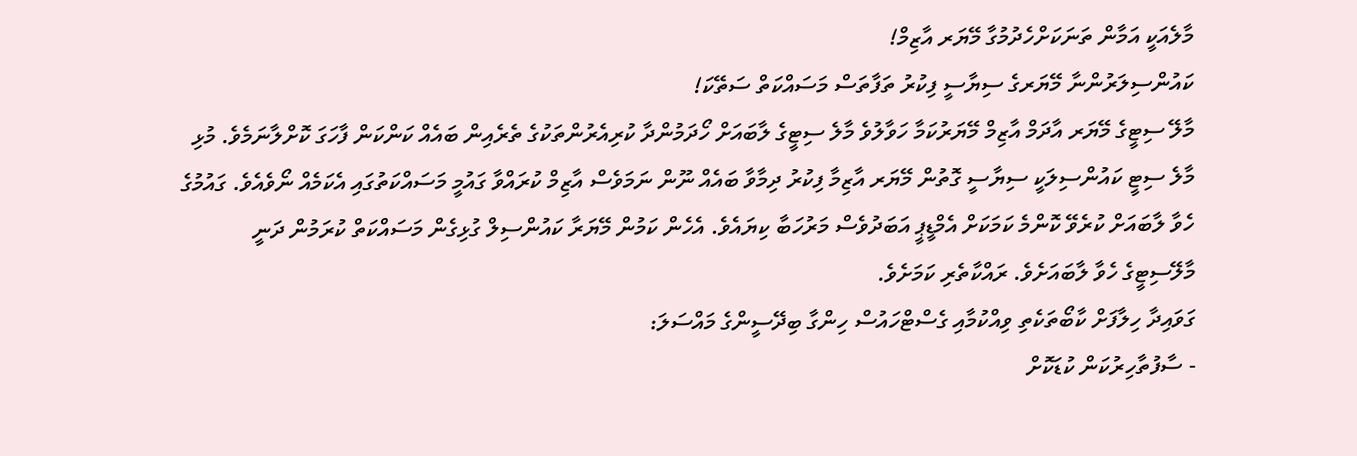މާލެއަކީ އަމާން ތަނަކަށްހެދުމުގާ މޭޔަރ އާޒިމް!
ކައުންސިލަރުންނާ މޭޔަރގެ ސިޔާސީ ފިކުރު ތަފާތަސް މަސައްކަތް ސަތޭކަ!
މާލޭ ސިޓީގެ މޭޔަރ އާދަމް އާޒިމް މޭޔަރުކަމާ ހަވާލުވެ މާލެ ސިޓީގެ ލާބައަށް ހޯދަމުންދާ ކުރިއެރުންތަކުގެ ތެރެއިން ބައެއް ކަންކަން ފާހަގަ ކޮށްލާނަމެވެ. މުޅި މާލެ ސިޓީ ކައުންސިލަކީ ސިޔާސީ ގޮތުން މޭޔަރ އާޒިމާ ފިކުރު ދިމާވާ ބައެއް ނޫން ނަމަވެސް އާޒިމް ކުރައްވާ ގައުމީ މަސައްކަތުގައި އެކަމެއް ނޯވެއެވެ. ގައުމުގެ ހެވާ ލާބައަށް ކުރެވޭ ކޮންމެ ކަމަކަށް އެމްޑީޕީ އަބަދުވެސް މަރުހަބާ ކިޔައެވެ. އެހެން ކަމުން މޭޔަރާ ކައުންސިލް ގުޅިގެން މަސައްކަތް ކުރަމުން ދަނީ މާލޭސިޓީގެ ހެވާ ލާބައަށެވެ. ރައްކާތެރި ކަމަށެވެ.
ގަވައިދާ ހިލާފަށް ކާބޯތަކެތި ވިއްކުމާއި ގެސްޓްހައުސް ހިންގާ ބިދޭސީންގެ މައްސަލަ:
- ސާފުތާހިރުކަން ކުޑަކޮށް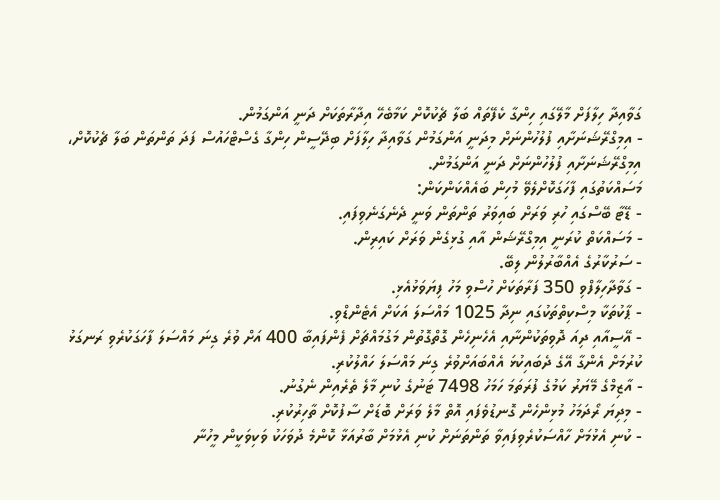ގަވާއިދާ ހިލާފަށް މާލޭގައި ހިންގާ ކެފޭތައް ބަލާ ޗެކުކޮށް ކަމާބެހޭ އިދާރާތަކަށް ދަނީ އަންގަމުން.
- އިމިގްރޭޝަނަށާއި ފުލުހުންނަށް މިދަނީ އަންގަމުން ގަވާއިދާ ހިލާފަށް ބިދޭސީން ހިންގާ ގެސްޓްހައުސް ފަދަ ތަންތަން ބަލާ ޗެކުކޮށް، އިމިގްރޭޝަނަށާއި ފުލުހުންނަށް ދަނީ އަންގަމުން.
މަސައްކަތުގައި ފާހަގަކޮށްލެވޭ މުހިން ބައެއްކަންކަން:
- ޑޭޓާ ބޭސްގައި ހުރި ވަރަށް ބައިވަރު ތަންތަން ވަނީ ދެނެގަނެވިފައި.
- މަސައްކަތް ކުރަނީ އިމިގްރޭޝަން އާއި ގުޅިގެން ވަރަށް ކައިރިން.
- ސަރުކާރުގެ އެއްބާރުލުން ލިބޭ.
- ގަވާދާހިލާފްވި 350 ފަރާތަކަށް ހުސްވި މަހު ފިޔަވަޅުއެޅި.
- ޕާކުތަކާ މިސްކިތްތަކުގައި ނިދާ 1025 މައްސަލަ އަކަށް އެޓެންޑްވި.
- އޭސީއާއި ދިއަ ދޮވިތަކުންނާއި އެހެނިހެން ގޮތްގޮތުން މަގުމައްޗަށް ފެންފައިބާ 400 އަށް ވުރެ ގިނަ މައްސަލަ ފާހަގަކުރެވި ރަނގަޅު ކުރުމަށް އެންގާ އޭގެ ދެބައިކުޅަ އެއްބައަށްވުރެ ގިނަ މައްސަލަ ހައްލުކުރި.
- އާޒިމްގެ މޭޔަރު ކަމުގެ ފުރަތަމަ ހަމަހު 7498 ޓަނުގެ ކުނި މާލެ ތެރެއިން ނެގުނު.
- މިދިޔަ ރޯދަމަހު މުޅިންހެން ގޮނޑުވެފައި އޮތް މާލެ ވަރަށް ބޮޑަށް ސާފުކޮށް ތާހިރުކުރި.
- ކުނި އެޅުމަށް ހާއްސަކުރެވިފައިވާ ތަންތަނަށް ކުނި އެޅުމަށް ބާރުއަޅާ ކޮންމެ ދުވަހަކު ވަކިވަކީން މީހުނާ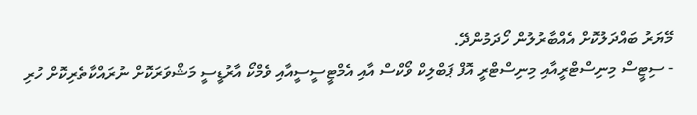މޭޔަރު ބައްދަލުކޮށް އެއްބާރުލުން ހޯދަމުންދޭ.
- ސިޓީސް މިނިސްޓްރީއާއި މިނިސްޓްރީ އޮފް ޕަބްލިކް ވޯކްސް އާއި އެމްޓީސީސީއާއި ވެމްކޯ އާރުޑީސީ މަޝްވަރަކޮށް ނުރައްކާތެރިކޮށް ހުރި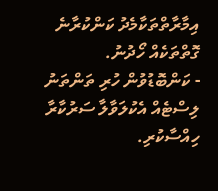އިމާރާތްތަކާމެދު ކަންކުރާނެ ގޮތްތަކެއް ހޯދުނު.
- ކަންބޮޑުވުން ހުރި ތަންތަނު ލިސްޓެއް އެކުލަވާލާ ސަރުކާރާ ހިއްސާކުރި.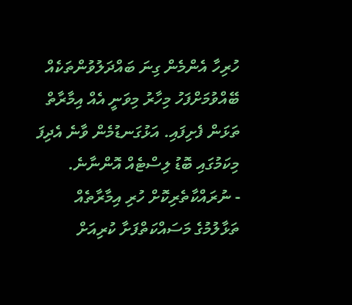ހުރިހާ އެންމެން ގިނަ ބައްދަލުވުންތަކެއް ބޭއްވުމަށްފަހު މިހާރު މިވަނީ އެއް އިމާރާތް ތަޅަން ފެށިފައި. އަޅުގަނޑުމެން ވާނެ އެދިފަ މިކަމުގައި ބޮޑު ލިސްޓެއް އޮންނާނެ.
- ނުރައްކާތެރިކޮށް ހުރި އިމާރާތެއް ތަޅާލުމުގެ މަސައްކަތްފަށާ ކުރިއަށް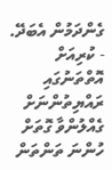ގެންދަމުން އެބަދޭ.
- ކުރިއަށް އޮތްތަނުގައި ރައްޔިތުންނަށް ގެއްލުންވާ ގޮތަށް ހުންނަ ތަންތަން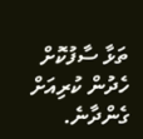ތަޅާ ސާފުކޮށް ހެދުން ކުރިއަށް ގެންދާނެ.